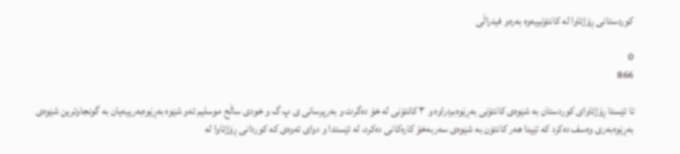کوردستانی ڕۆژئاوا لە کانتۆنییەوە بەرەو فیدراڵی

0
866

تا ئێستا ڕۆژئاوای کوردستان بە شێوەی کانتۆنی بەڕێوەبردراوە و ٣ کانتۆنی لە خۆ دەگرت و بەرپرسانی ی پ گ و خودی ساڵح موسلیم ئەو شێوە بەڕێوەبەرییەیان بە گونجاوترین شێوەی بەڕێوەبەری وەسف دەکرد کە تێیدا هەر کانتۆن بە شێوەی سەربەخۆ کارەکانی دەکرد، لە ئێستدا و دوای ئەوەی کە کوردانی ڕۆژئاوا لە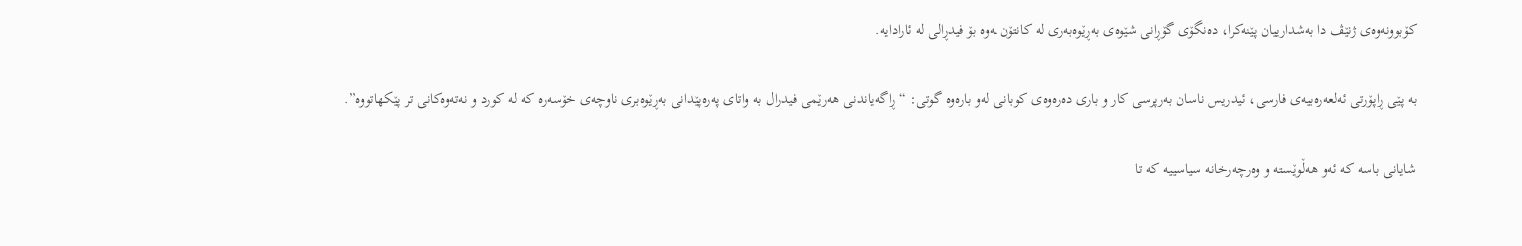کۆبوونەوەی ژنێڤ دا بەشدارییان پێنەکرا، دەنگۆی گۆڕانی شێوەی بەڕێوەبەری لە کانتۆن ـەوە بۆ فیدڕالی لە ئارادایە.

بە پێی ڕاپۆرتی ئەلعەرەبیەی فارسی، ئیدریس ناسان بەرپرسی کار و باری دەرەوەی کوبانی لەو بارەوە گوتی: “ڕاگەیاندنی هەرێمی فیدرال بە واتای پەرەپێدانی بەڕێوەبری ناوچەی خۆسەرە کە لە کورد و نەتەوەکانی تر پێکهاتووە”.

شایانی باسە کە ئەو هەڵوێستە و وەرچەرخانە سیاسییە کە تا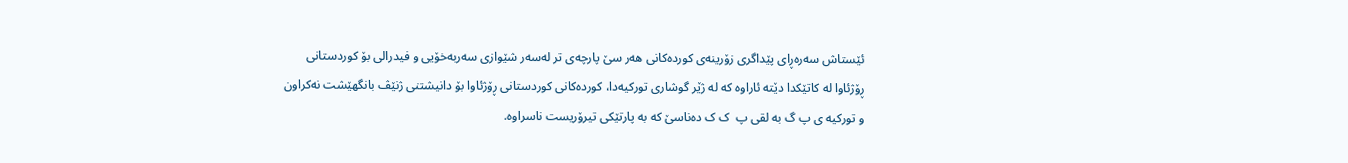ئێستاش سەرەڕای پێداگری زۆرینەی کوردەکانی هەر سێ پارچەی تر لەسەر شێوازی سەربەخۆیی و فیدرالی بۆ کوردستانی ڕۆژئاوا لە کاتێکدا دێتە ئاراوە کە لە ژێر گوشاری تورکیەدا، کوردەکانی کوردستانی ڕۆژئاوا بۆ دانیشتنی ژنێڤ بانگهێشت نەکراون و تورکیە ی پ گ بە لقی پ  ک ک دەناسێ کە بە پارتێکی تیرۆریست ناسراوە.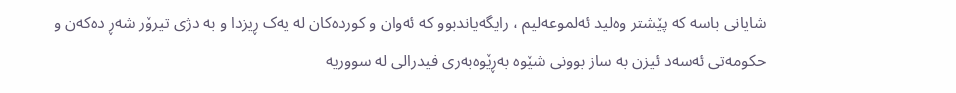شایانی باسە کە پێشتر وەلید ئەلموعەلیم ، رایگەیاندبوو کە ئەوان و کوردەکان لە یەک ڕیزدا و بە دژی تیرۆر شەڕ دەکەن و حکومەتی ئەسەد ئیزن بە ساز بوونی شێوە بەڕێوەبەری فیدرالی لە سووریە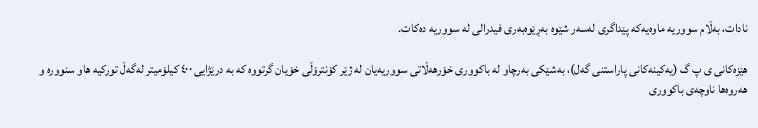نادات، بەڵام سووریە ماوەیەکە پێداگری لەسەر شێوە بەڕێوەبەری فیدرالی لە سووریە دەکات.

هێزەکانی ی پ گ (یەکینەکانی پاراستنی گەل)، بەشێکی بەرچاو لە باکووری خۆرهەڵاتی سووریەیان لە ژێر کۆنترۆڵی خۆیان گرتووە کە بە درێژایی ٤٠٠ کیلۆمیتر لەگەڵ تورکیە هاو سنوورە و هەروەها ناوچەی باکووری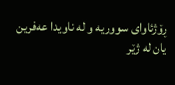ڕۆژئاوای سووریە و لە ناویدا عەفرین یان لە ژێر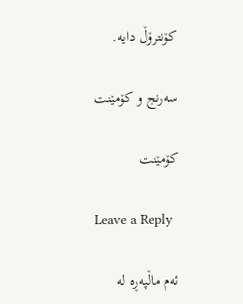کۆنترۆڵ دایە.

سه‌رنج و كۆمێنت

كۆمێنت

Leave a Reply

ئەم ماڵپەڕە لە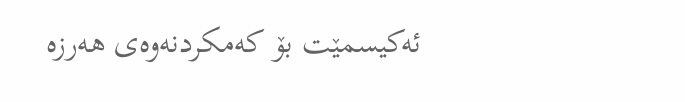ئەکیسمێت بۆ کەمکردنەوەی هەرزە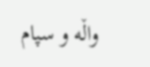واڵە و سپام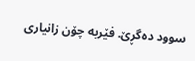سوود دەگڕێ. فێربە چۆن زانیاری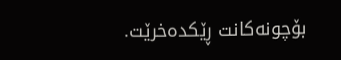بۆچونەکانت ڕێکدەخرێت.